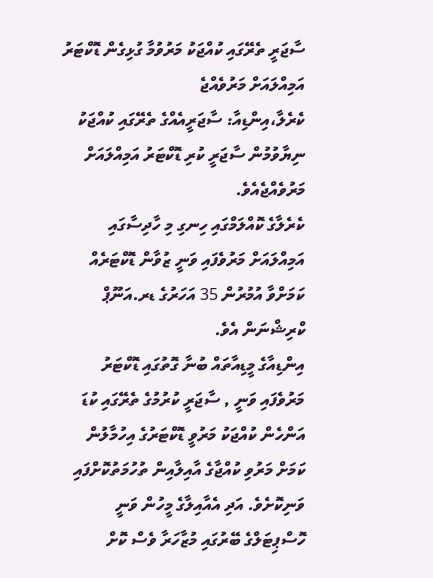ސާޖަރީ ތެރޭގައި ކުއްޖަކު މަރުވުމާ ގުޅިގެން ޑޮކްޓަރު އަމިއްލައަށް މަރުވެއްޖެ
ކެރެލާ،އިންޑިއާ: ސާޖަރީއެއްގެ ތެރޭގައި ކުއްޖަކު ނިޔާވުމުން ސާޖަރީ ކުރި ޑޮކްޓަރު އަމިއްލައަށް މަރުވެއްޖެއެވެ.
ކެރެލާގެ ކޮއްލަމްގައި ހިނގި މި ހާދިސާގައި އަމިއްލައަށް މަރުވެފައި ވަނީ ޒުވާން ޑޮކްޓަރެއް ކަމަށްވާ އުމުރުން 35 އަހަރުގެ ޑރ.އަނޫޕް ކްރިޝްނަން އެވެ.
އިންޑިއާގެ މީޑިއާތައް ބުނާ ގޮތުގައި ޑޮކްޓަރު މަރުވެފައި ވަނީ , ސާޖަރީ ކުރުމުގެ ތެރޭގައި ކުޑަ އަންހެން ކުއްޖަކު މަރުވީ ޑޮކްޓަރުގެ އިހުމާލުން ކަމަށް މަރުވި ކުއްޖާގެ އާއިލާއިން ތުހުމަތުކޮށްފައި ވަނިކޮށެވެ. އަދި އެއާއިލާގެ މީހުން ވަނީ ހޮސްޕިޓަލްގެ ބޭރުގައި މުޒާހަރާ ވެސް ކޮށް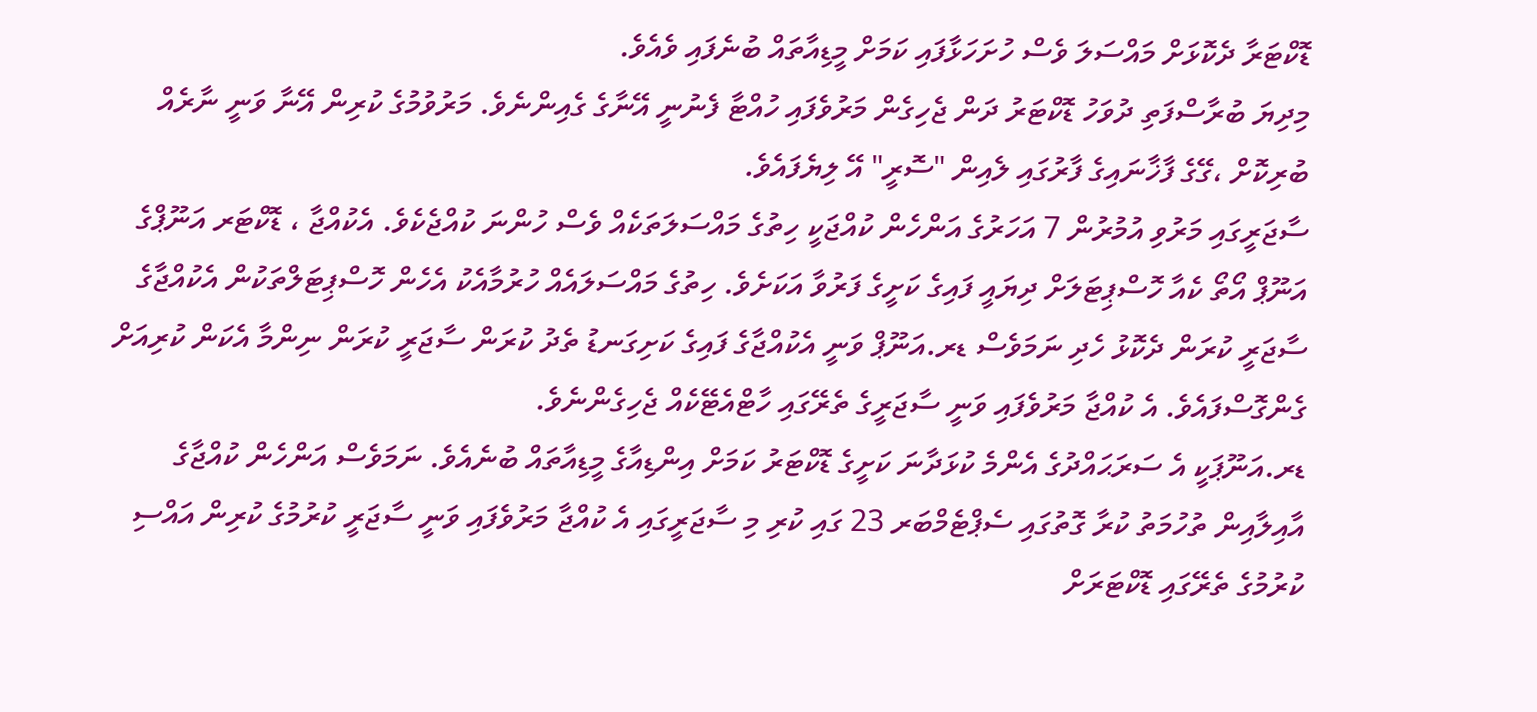ޑޮކްޓަރާ ދެކޮޅަށް މައްސަލަ ވެސް ހުށަހަޅާފައި ކަމަށް މީޑިއާތައް ބުނެފައި ވެއެވެ.
މިދިޔަ ބުރާސްފަތި ދުވަހު ޑޮކްޓަރު ދަން ޖެހިގެން މަރުވެފައި ހުއްޓާ ފެނުނީ އޭނާގެ ގެއިންނެވެ. މަރުވުމުގެ ކުރިން އޭނާ ވަނީ ނާރެއް ބުރިކޮށް ،ގޭގެ ފާޚާނައިގެ ފާރުގައި ލެއިން "ސޮރީ" އޭ ލިޔެފައެވެ.
ސާޖަރީގައި މަރުވި އުމުރުން 7 އަހަރުގެ އަންހެން ކުއްޖަކީ ހިތުގެ މައްސަލަތަކެއް ވެސް ހުންނަ ކުއްޖެކެވެ. އެކުއްޖާ ، ޑޮކްޓަރ އަނޫޕްގެ އަނޫޕް އޯތޯ ކެއާ ހޮސްޕިޓަލަށް ދިޔައީ ފައިގެ ކަށީގެ ފަރުވާ އަކަށެވެ. ހިތުގެ މައްސަލައެއް ހުރުމާއެކު އެހެން ހޮސްޕިޓަލްތަކުން އެކުއްޖާގެ ސާޖަރީ ކުރަން ދެކޮޅު ހެދި ނަމަވެސް ޑރ.އަނޫޕް ވަނީ އެކުއްޖާގެ ފައިގެ ކަށިގަނޑު ތެދު ކުރަން ސާޖަރީ ކުރަން ނިންމާ އެކަން ކުރިއަށް ގެންގޮސްފައެވެ. އެ ކުއްޖާ މަރުވެފައި ވަނީ ސާޖަރީގެ ތެރޭގައި ހާޓްއެޓޭކެއް ޖެހިގެންނެވެ.
ޑރ.އަނޫޕަކީ އެ ސަރަޙައްދުގެ އެންމެ ކުޅަދާނަ ކަށީގެ ޑޮކްޓަރު ކަމަށް އިންޑިއާގެ މީޑިއާތައް ބުނެއެވެ. ނަމަވެސް އަންހެން ކުއްޖާގެ އާއިލާއިން ތުހުމަތު ކުރާ ގޮތުގައި ސެޕްޓެމްބަރ 23 ގައި ކުރި މި ސާޖަރީގައި އެ ކުއްޖާ މަރުވެފައި ވަނީ ސާޖަރީ ކުރުމުގެ ކުރިން އައްސި ކުރުމުގެ ތެރޭގައި ޑޮކްޓަރަށް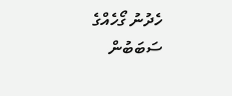ހެދުނު ގޯހެއްގެ ސަބަބުން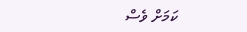ކަމަށް ވެސް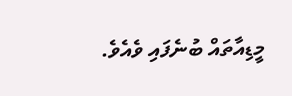މީޑިއާތައް ބުނެފައި ވެއެވެ.